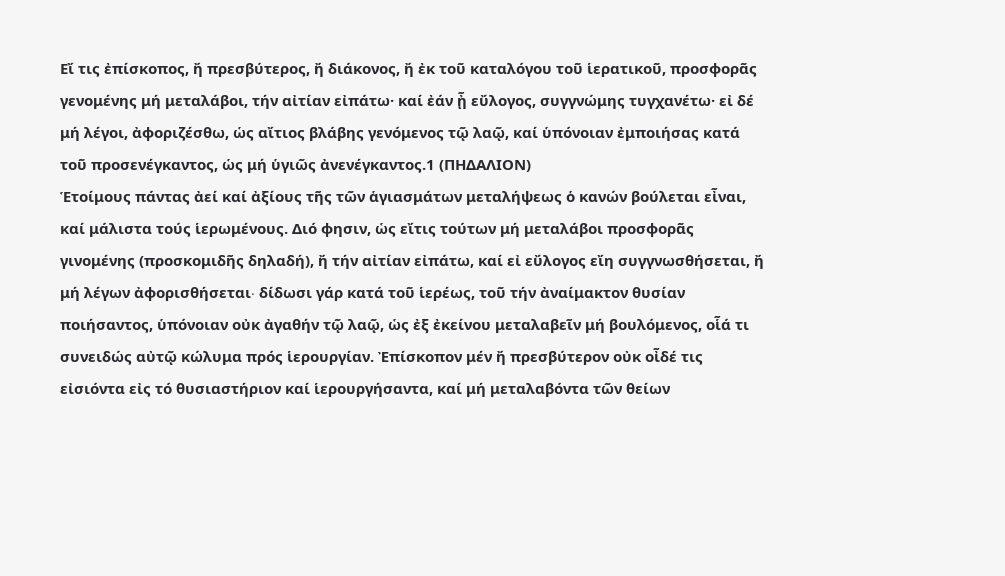Εἴ τις ἐπίσκοπος, ἤ πρεσβύτερος, ἤ διάκονος, ἤ ἐκ τοῦ καταλόγου τοῦ ἱερατικοῦ, προσφορᾶς γενομένης μή μεταλάβοι, τήν αἰτίαν εἰπάτω· καί ἐάν ᾖ εὔλογος, συγγνώμης τυγχανέτω· εἰ δέ μή λέγοι, ἀφοριζέσθω, ὡς αἴτιος βλάβης γενόμενος τῷ λαῷ, καί ὑπόνοιαν ἐμποιήσας κατά τοῦ προσενέγκαντος, ὡς μή ὑγιῶς ἀνενέγκαντος.1 (ΠΗΔΑΛΙΟΝ)
Ἑτοίμους πάντας ἀεί καί ἀξίους τῆς τῶν ἁγιασμάτων μεταλήψεως ὁ κανών βούλεται εἶναι, καί μάλιστα τούς ἱερωμένους. Διό φησιν, ὡς εἴτις τούτων μή μεταλάβοι προσφορᾶς γινομένης (προσκομιδῆς δηλαδή), ἤ τήν αἰτίαν εἰπάτω, καί εἰ εὔλογος εἴη συγγνωσθήσεται, ἤ μή λέγων ἀφορισθήσεται∙ δίδωσι γάρ κατά τοῦ ἱερέως, τοῦ τήν ἀναίμακτον θυσίαν ποιήσαντος, ὑπόνοιαν οὐκ ἀγαθήν τῷ λαῷ, ὡς ἐξ ἐκείνου μεταλαβεῖν μή βουλόμενος, οἷά τι συνειδώς αὐτῷ κώλυμα πρός ἱερουργίαν. Ἐπίσκοπον μέν ἤ πρεσβύτερον οὐκ οἶδέ τις εἰσιόντα εἰς τό θυσιαστήριον καί ἱερουργήσαντα, καί μή μεταλαβόντα τῶν θείων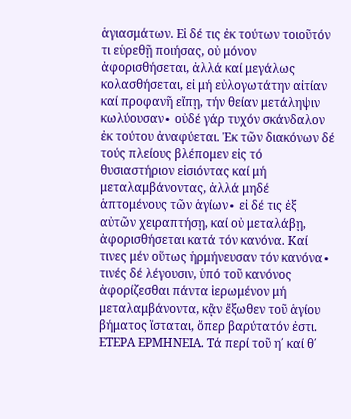ἁγιασμάτων. Εἰ δέ τις ἐκ τούτων τοιοῦτόν τι εὑρεθῇ ποιήσας, οὐ μόνον ἀφορισθήσεται, ἀλλά καί μεγάλως κολασθήσεται, εἰ μή εὐλογωτάτην αἰτίαν καί προφανῆ εἴπῃ, τήν θείαν μετάληψιν κωλύουσαν∙ οὐδέ γάρ τυχόν σκάνδαλον ἐκ τούτου ἀναφύεται. Ἐκ τῶν διακόνων δέ τούς πλείους βλέπομεν εἰς τό θυσιαστήριον εἰσιόντας καί μή μεταλαμβάνοντας, ἀλλά μηδέ ἁπτομένους τῶν ἁγίων∙ εἰ δέ τις ἐξ αὐτῶν χειραπτήσῃ, καί οὐ μεταλάβῃ, ἀφορισθήσεται κατά τόν κανόνα. Καί τινες μέν οὕτως ἡρμήνευσαν τόν κανόνα∙ τινές δέ λέγουσιν, ὑπό τοῦ κανόνος ἀφορίζεσθαι πάντα ἱερωμένον μή μεταλαμβάνοντα, κᾂν ἔξωθεν τοῦ ἁγίου βήματος ἵσταται, ὅπερ βαρύτατόν ἐστι. ΕΤΕΡΑ ΕΡΜΗΝΕΙΑ. Τά περί τοῦ η΄ καί θ΄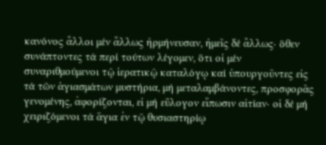κανόνος ἄλλοι μέν ἄλλως ἡρμήνευσαν, ἡμεῖς δέ ἄλλως∙ ὅθεν συνάπτοντες τά περί τούτων λέγομεν, ὅτι οἱ μέν συναριθμούμενοι τῷ ἱερατικῷ καταλόγῳ καί ὑπουργοῦντες εἰς τά τῶν ἁγιασμάτων μυστήρια, μή μεταλαμβάνοντες, προσφορᾶς γενομένης, ἀφορίζονται, εἰ μή εὔλογον εἴπωσιν αἰτίαν∙ οἱ δέ μή χειριζόμενοι τά ἅγια ἐν τῷ θυσιαστηρίῳ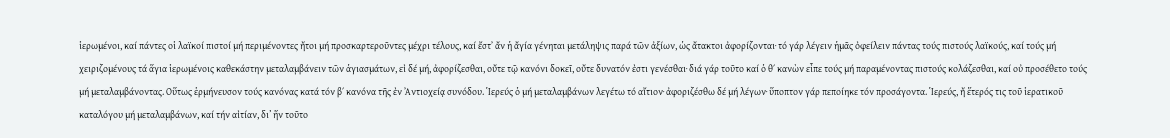ἱερωμένοι, καί πάντες οἱ λαϊκοί πιστοί μή περιμένοντες ἤτοι μή προσκαρτεροῦντες μέχρι τέλους, καί ἔστ᾽ ἄν ἡ ἄγία γένηται μετάληψις παρά τῶν ἀξίων, ὡς ἄτακτοι ἀφορίζονται∙ τό γάρ λέγειν ἡμᾶς ὀφείλειν πάντας τούς πιστούς λαϊκούς, καί τούς μή χειριζομένους τά ἅγια ἱερωμένοις καθεκάστην μεταλαμβάνειν τῶν ἁγιασμάτων, εἰ δέ μή, ἀφορίζεσθαι, οὔτε τῷ κανόνι δοκεῖ, οὔτε δυνατόν ἐστι γενέσθαι∙ διά γάρ τοῦτο καί ὁ θ΄ κανὼν εἶπε τούς μή παραμένοντας πιστούς κολάζεσθαι, καί οὐ προσέθετο τούς μή μεταλαμβάνοντας. Οὕτως ἑρμήνευσον τούς κανόνας κατά τόν β΄ κανόνα τῆς ἐν Ἀντιοχείᾳ συνόδου. Ἱερεύς ὁ μή μεταλαμβάνων λεγέτω τό αἴτιον∙ ἀφοριζέσθω δέ μή λέγων∙ ὕποπτον γάρ πεποίηκε τόν προσάγοντα. Ἱερεύς, ἤ ἕτερός τις τοῦ ἱερατικοῦ καταλόγου μή μεταλαμβάνων, καί τήν αἰτίαν, δι’ ἥν τοῦτο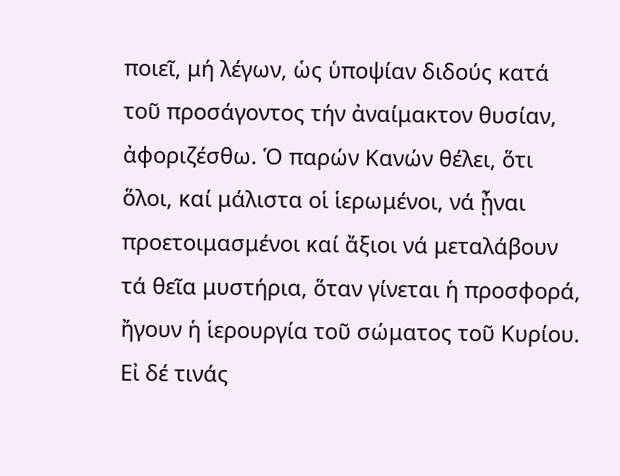ποιεῖ, μή λέγων, ὡς ὑποψίαν διδούς κατά τοῦ προσάγοντος τήν ἀναίμακτον θυσίαν, ἀφοριζέσθω. Ὁ παρών Κανών θέλει, ὅτι ὅλοι, καί μάλιστα οἱ ἱερωμένοι, νά ᾖναι προετοιμασμένοι καί ἄξιοι νά μεταλάβουν τά θεῖα μυστήρια, ὅταν γίνεται ἡ προσφορά, ἤγουν ἡ ἱερουργία τοῦ σώματος τοῦ Κυρίου. Εἰ δέ τινάς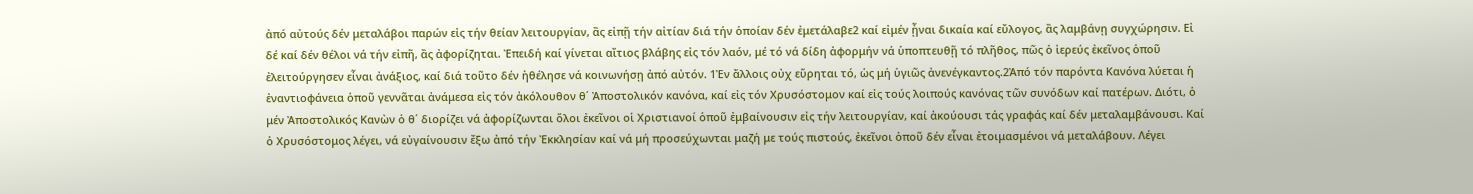ἀπό αὐτούς δέν μεταλάβοι παρών εἰς τήν θείαν λειτουργίαν, ἂς εἰπῇ τήν αἰτίαν διά τήν ὁποίαν δέν ἐμετάλαβε2 καί εἰμέν ᾖναι δικαία καί εὔλογος, ἂς λαμβάνῃ συγχώρησιν. Εἰ δέ καί δέν θέλοι νά τήν εἰπῆ, ἂς ἀφορίζηται. Ἐπειδή καί γίνεται αἴτιος βλάβης εἰς τόν λαόν, μέ τό νά δίδη ἀφορμήν νά ὑποπτευθῇ τό πλῆθος, πῶς ὁ ἱερεύς ἐκεῖνος ὁποῦ ἐλειτούργησεν εἶναι ἀνάξιος, καί διά τοῦτο δέν ἠθέλησε νά κοινωνήσῃ ἀπό αὐτόν. 1Ἐν ἄλλοις οὐχ εὕρηται τό, ὡς μή ὑγιῶς ἀνενέγκαντος.2Ἀπό τόν παρόντα Κανόνα λύεται ἡ ἐναντιοφάνεια ὁποῦ γεννᾶται ἀνάμεσα εἰς τόν ἀκόλουθον θ΄ Ἀποστολικόν κανόνα, καί εἰς τόν Χρυσόστομον καί εἰς τούς λοιπούς κανόνας τῶν συνόδων καί πατέρων. Διότι, ὁ μέν Ἀποστολικός Κανὼν ὁ θ΄ διορίζει νά ἀφορίζωνται ὅλοι ἐκεῖνοι οἱ Χριστιανοί ὁποῦ ἐμβαίνουσιν εἰς τήν λειτουργίαν, καί ἀκούουσι τάς γραφάς καί δέν μεταλαμβάνουσι. Καί ὁ Χρυσόστομος λέγει, νά εὐγαίνουσιν ἔξω ἀπό τήν Ἐκκλησίαν καί νά μή προσεύχωνται μαζή με τούς πιστούς, ἐκεῖνοι ὁποῦ δέν εἶναι ἐτοιμασμένοι νά μεταλάβουν. Λέγει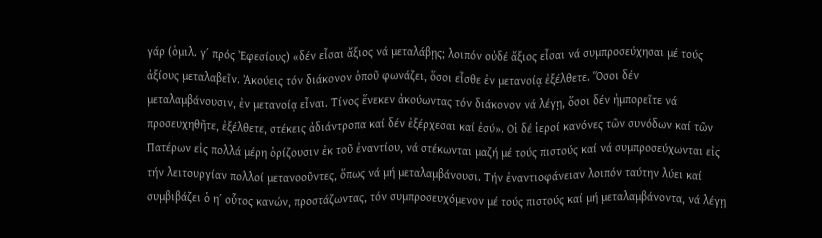γάρ (ὁμιλ. γ΄ πρός Ἐφεσίους) «δέν εἶσαι ἄξιος νά μεταλάβῃς; λοιπόν οὐδέ ἄξιος εἶσαι νά συμπροσεύχησαι μέ τούς ἀξίους μεταλαβεῖν. Ἀκούεις τόν διάκονον ὁποῦ φωνάζει, ὅσοι εἶσθε ἐν μετανοίᾳ ἐξέλθετε. Ὅσοι δέν μεταλαμβάνουσιν, ἐν μετανοίᾳ εἶναι. Τίνος ἕνεκεν ἀκούωντας τόν διάκονον νά λέγῃ, ὅσοι δέν ἠμπορεῖτε νά προσευχηθῆτε, ἐξέλθετε, στέκεις ἀδιάντροπα καί δέν ἐξέρχεσαι καί ἐσύ». Οἱ δέ ἱεροί κανόνες τῶν συνόδων καί τῶν Πατέρων εἰς πολλά μέρη ὁρίζουσιν ἐκ τοῦ ἐναντίου, νά στέκωνται μαζή μέ τούς πιστούς καί νά συμπροσεύχωνται εἰς τήν λειτουργίαν πολλοί μετανοοῦντες, ὅπως νά μή μεταλαμβάνουσι. Τήν ἐναντιοφάνειαν λοιπόν ταύτην λύει καί συμβιβάζει ὁ η΄ οὗτος κανών, προστάζωντας, τόν συμπροσευχόμενον μέ τούς πιστούς καί μή μεταλαμβάνοντα, νά λέγῃ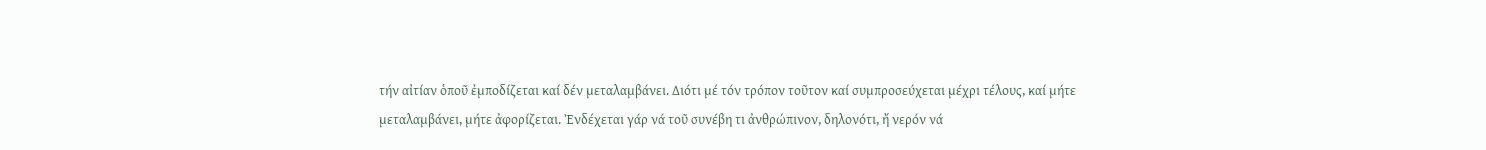τήν αἰτίαν ὁποῦ ἐμποδίζεται καί δέν μεταλαμβάνει. Διότι μέ τόν τρόπον τοῦτον καί συμπροσεύχεται μέχρι τέλους, καί μήτε μεταλαμβάνει, μήτε ἀφορίζεται. Ἐνδέχεται γάρ νά τοῦ συνέβη τι ἀνθρώπινον, δηλονότι, ἤ νερόν νά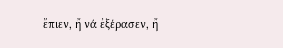ἔπιεν, ἤ νά ἐξέρασεν, ἤ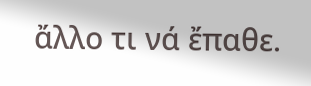ἄλλο τι νά ἔπαθε.